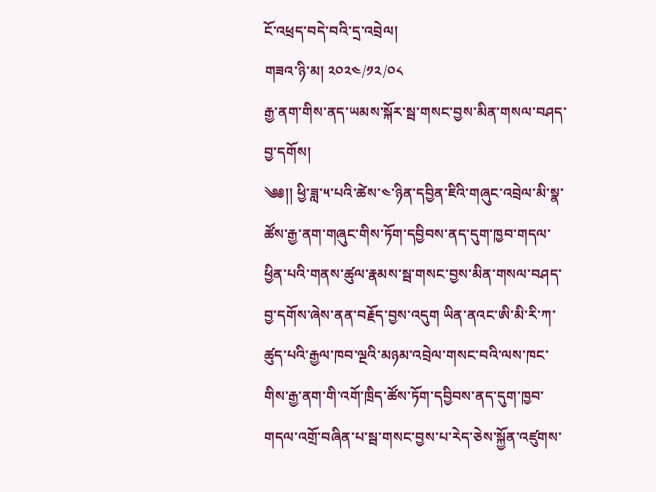ངོ་འཕྲད་བདེ་བའི་དྲ་འབྲེལ།
གཟའ་ཉི་མ། ༢༠༢༤/༡༢/༠༨
རྒྱ་ནག་གིས་ནད་ཡམས་སྐོར་སྦ་གསང་བྱས་མིན་གསལ་བཤད་བྱ་དགོས།
༄༅།། ཕྱི་ཟླ་༥་པའི་ཚེས་༤་ཉིན་དབྱིན་ཇིའི་གཞུང་འབྲེལ་མི་སྣ་ཚོས་རྒྱ་ནག་གཞུང་གིས་ཏོག་དབྱིབས་ནད་དུག་ཁྱབ་གདལ་ཕྱིན་པའི་གནས་ཚུལ་རྣམས་སྦ་གསང་བྱས་མིན་གསལ་བཤད་བྱ་དགོས་ཞེས་ནན་བརྗོད་བྱས་འདུག ཡིན་ནའང་ཨི་མི་རི་ཀ་ཚུད་པའི་རྒྱལ་ཁབ་ལྔའི་མཉམ་འབྲེལ་གསང་བའི་ལས་ཁང་གིས་རྒྱ་ནག་གི་འགོ་ཁྲིད་ཚོས་ཏོག་དབྱིབས་ནད་དུག་ཁྱབ་གདལ་འགྲོ་བཞིན་པ་སྦ་གསང་བྱས་པ་རེད་ཅེས་སྐྱོན་འཛུགས་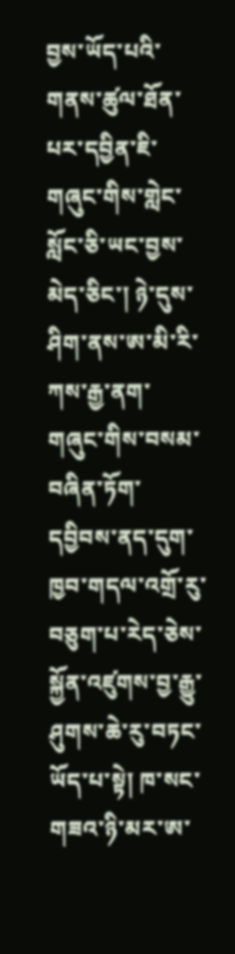བྱས་ཡོད་པའི་གནས་ཚུལ་ཐོན་པར་དབྱིན་ཇི་གཞུང་གིས་གླེང་སློང་ཅི་ཡང་བྱས་མེད་ཅིང་། ཉེ་དུས་ཤིག་ནས་ཨ་མི་རི་ཀས་རྒྱ་ནག་གཞུང་གིས་བསམ་བཞིན་ཏོག་དབྱིབས་ནད་དུག་ཁྱབ་གདལ་འགྲོ་རུ་བཅུག་པ་རེད་ཅེས་སྐྱོན་འཛུགས་བྱ་རྒྱུ་ཤུགས་ཆེ་རུ་བཏང་ཡོད་པ་སྟེ། ཁ་སང་གཟའ་ཉི་མར་ཨ་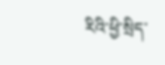རིའི་ཕྱི་སྲིད་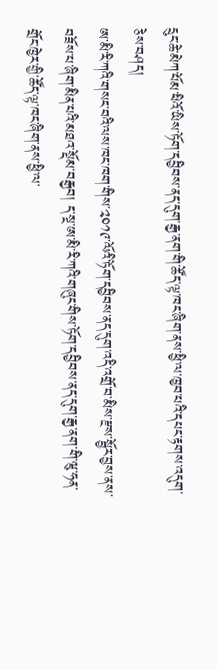དྲུང་ཆེ་མེཀ་པོམ་ཕིའོ་ཡིས་ཏོག་དབྱིབས་ནད་དུག་རྒྱ་ནག་གི་ཚོད་ལྟ་ཁང་ཞིག་ནས་ཕྱི་ལ་ཁྱབ་པའི་དཔང་རྟགས་འདུག་ཅེས་བཤད།
ཨ་མི་རི་ཀའི་གསང་བའི་ལས་ཁང་ཁག་གིས་༢༠༡༩་ལོའི་ཏོག་དབྱིབས་ནད་དུག་འདི་འགྲོ་བ་མིས་རྫས་སྦྱོར་བྱས་ནས་བཟོས་པ་ཞིག་མིན་པའི་མཐའ་སྡོམ་བརྒྱབ། ད་སྔ་ཨ་མི་རི་ཀའི་གཞུང་གིས་ཏོག་དབྱིབས་ནད་དུག་རྒྱ་ནག་གི་ཝུ་ཧན་གྲོང་ཁྱེར་གྱི་ཚོད་ལྟ་ཁང་ཞིག་ནས་ཕྱི་ལ་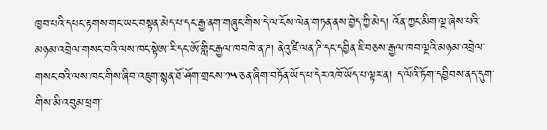ཁྱབ་པའི་དཔང་རྟགས་གང་ཡང་བསྟན་མེད་པ་དང་རྒྱ་ནག་གཞུང་གིས་དེ་ལ་ངོས་ལེན་གཏན་ནས་བྱེད་ཀྱི་མེད། འོན་ཀྱང་མིག་ལྔ་ཞེས་པའི་མཉམ་འབྲེལ་གསང་བའི་ལས་ཁང་སྟེཨ་རི་དང་ཨོ་གླིང་རྒྱལ་ཁབཁེ་ན་ཌ། ནེའུ་ཛི་ལན་ཌི་དང་དབྱིན་ཇི་བཅས་རྒྱལ་ཁབ་ལྔའི་མཉམ་འབྲེལ་གསང་བའི་ལས་ཁང་གིས་ཞིབ་འཇུག་སྙན་ཐོ་ཤོག་གྲངས་༡༥་ཅན་ཞིག་བཏོན་ཡོད་པ་དེར་འཁོ་ཡོད་པ་ལྟར་ན། ད་ལོའི་ཏོག་དབྱིབས་ནད་དུག་གིས་མི་འབུམ་ཕྲག་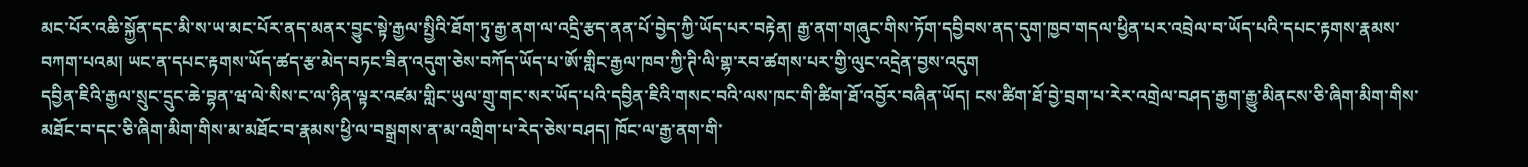མང་པོར་འཆི་སྐྱོན་དང་མི་ས་ཡ་མང་པོར་ནད་མནར་བྱུང་སྟེ་རྒྱལ་སྤྱིའི་ཐོག་ཏུ་རྒྱ་ནག་ལ་འདྲི་རྩད་ནན་པོ་བྱེད་ཀྱི་ཡོད་པར་བརྟེན། རྒྱ་ནག་གཞུང་གིས་ཏོག་དབྱིབས་ནད་དུག་ཁྱབ་གདལ་ཕྱིན་པར་འབྲེལ་བ་ཡོད་པའི་དཔང་རྟགས་རྣམས་བཀག་པའམ། ཡང་ན་དཔང་རྟགས་ཡོད་ཚད་རྩ་མེད་བཏང་ཟིན་འདུག་ཅེས་བཀོད་ཡོད་པ་ཨོ་གླིང་རྒྱལ་ཁབ་ཀྱི་ཊི་ལི་གྷ་རབ་ཚགས་པར་གྱི་ལུང་འདྲེན་བྱས་འདུག
དབྱིན་ཇིའི་རྒྱལ་སྲུང་དྲུང་ཆེ་བྷན་ཝ་ལེ་སིས་ང་ལ་ཉིན་ལྟར་འཛམ་གླིང་ཡུལ་གྲུ་གང་སར་ཡོད་པའི་དབྱིན་ཇིའི་གསང་བའི་ལས་ཁང་གི་ཚིག་ཐོ་འབྱོར་བཞིན་ཡོད། ངས་ཚིག་ཐོ་བྱེ་བྲག་པ་རེར་འགྲེལ་བཤད་རྒྱག་རྒྱུ་མིནངས་ཅི་ཞིག་མིག་གིས་མཐོང་བ་དང་ཅི་ཞིག་མིག་གིས་མ་མཐོང་བ་རྣམས་ཕྱི་ལ་བསྒྲགས་ན་མ་འགྲིག་པ་རེད་ཅེས་བཤད། ཁོང་ལ་རྒྱ་ནག་གི་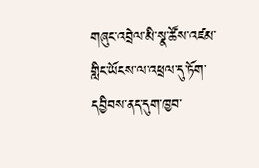གཞུང་འབྲེལ་མི་སྣ་ཚོས་འཛམ་གླིང་ཡོངས་ལ་འཕྲལ་དུ་ཏོག་དབྱིབས་ནད་དུག་ཁྱབ་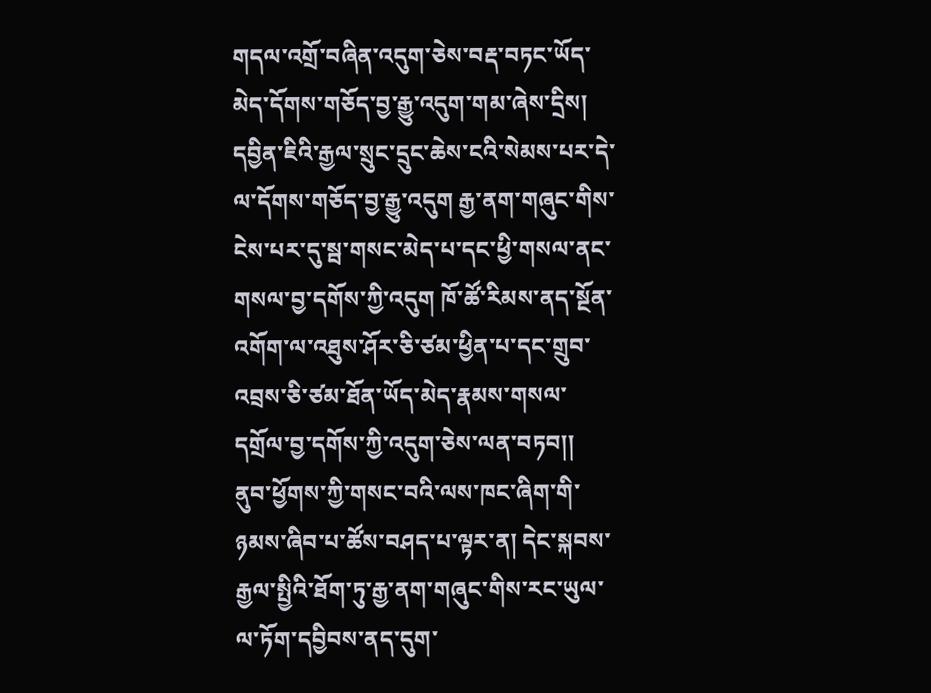གདལ་འགྲོ་བཞིན་འདུག་ཅེས་བརྡ་བཏང་ཡོད་མེད་དོགས་གཅོད་བྱ་རྒྱུ་འདུག་གམ་ཞེས་དྲིས། དབྱིན་ཇིའི་རྒྱལ་སྲུང་དྲུང་ཆེས་ངའི་སེམས་པར་དེ་ལ་དོགས་གཅོད་བྱ་རྒྱུ་འདུག རྒྱ་ནག་གཞུང་གིས་ངེས་པར་དུ་སྦ་གསང་མེད་པ་དང་ཕྱི་གསལ་ནང་གསལ་བྱ་དགོས་ཀྱི་འདུག ཁོ་ཚོ་རིམས་ནད་སྔོན་འགོག་ལ་འཐུས་ཤོར་ཅི་ཙམ་ཕྱིན་པ་དང་གྲུབ་འབྲས་ཅི་ཙམ་ཐོན་ཡོད་མེད་རྣམས་གསལ་དགྲོལ་བྱ་དགོས་ཀྱི་འདུག་ཅེས་ལན་བཏབ།།
ནུབ་ཕྱོགས་ཀྱི་གསང་བའི་ལས་ཁང་ཞིག་གི་ཉམས་ཞིབ་པ་ཚོས་བཤད་པ་ལྟར་ན། དེང་སྐབས་རྒྱལ་སྤྱིའི་ཐོག་ཏུ་རྒྱ་ནག་གཞུང་གིས་རང་ཡུལ་ལ་ཏོག་དབྱིབས་ནད་དུག་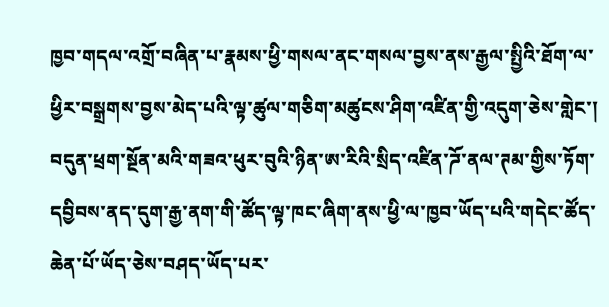ཁྱབ་གདལ་འགྲོ་བཞིན་པ་རྣམས་ཕྱི་གསལ་ནང་གསལ་བྱས་ནས་རྒྱལ་སྤྱིའི་ཐོག་ལ་ཕྱིར་བསྒྲགས་བྱས་མེད་པའི་ལྟ་ཚུལ་གཅིག་མཚུངས་ཤིག་འཛིན་གྱི་འདུག་ཅེས་གླེང་། བདུན་ཕྲག་སྔོན་མའི་གཟའ་ཕུར་བུའི་ཉིན་ཨ་རིའི་སྲིད་འཛིན་ཌོ་ནལ་ཊམ་གྱིས་ཏོག་དབྱིབས་ནད་དུག་རྒྱ་ནག་གི་ཚོད་ལྟ་ཁང་ཞིག་ནས་ཕྱི་ལ་ཁྱབ་ཡོད་པའི་གདེང་ཚོད་ཆེན་པོ་ཡོད་ཅེས་བཤད་ཡོད་པར་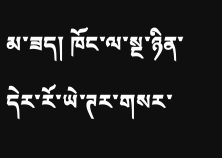མ་ཟད། ཁོང་ལ་སྔ་ཉིན་དེར་རོ་ཡེ་ཊར་གསར་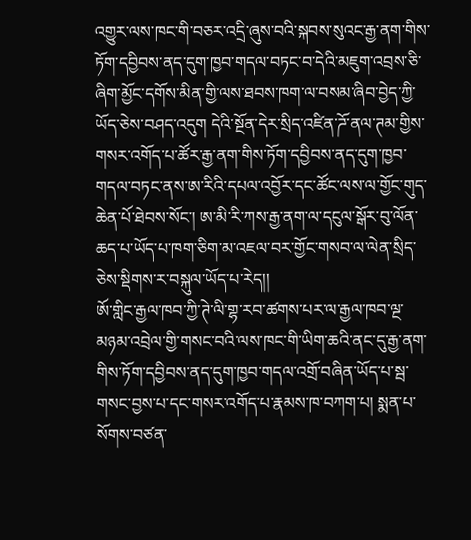འགྱུར་ལས་ཁང་གི་བཅར་འདྲི་ཞུས་བའི་སྐབས་སུའང་རྒྱ་ནག་གིས་ཏོག་དབྱིབས་ནད་དུག་ཁྱབ་གདལ་བཏང་བ་དེའི་མཇུག་འབྲས་ཅི་ཞིག་མྱོང་དགོས་མིན་གྱི་ལས་ཐབས་ཁག་ལ་བསམ་ཞིབ་བྱེད་ཀྱི་ཡོད་ཅེས་བཤད་འདུག དེའི་སྔོན་དེར་སྲིད་འཛིན་ཌོ་ནལ་ཊམ་གྱིས་གསར་འགོད་པ་ཚོར་རྒྱ་ནག་གིས་ཏོག་དབྱིབས་ནད་དུག་ཁྱབ་གདལ་བཏང་ནས་ཨ་རིའི་དཔལ་འབྱོར་དང་ཚོང་ལས་ལ་གྱོང་གུད་ཆེན་པོ་ཐེབས་སོང་། ཨ་མི་རི་ཀས་རྒྱ་ནག་ལ་དངུལ་སྒོར་བུ་ལོན་ཆད་པ་ཡོད་པ་ཁག་ཅིག་མ་འཇལ་བར་གྱོང་གསབ་ལ་ལེན་སྲིད་ཅེས་སྡིགས་ར་བསྐུལ་ཡོད་པ་རེད།།
ཨོ་གླིང་རྒྱལ་ཁབ་ཀྱི་ཊེ་ལི་གྷ་རབ་ཚགས་པར་ལ་རྒྱལ་ཁབ་ལྔ་མཉམ་འབྲེལ་གྱི་གསང་བའི་ལས་ཁང་གི་ཡིག་ཆའི་ནང་དུ་རྒྱ་ནག་གིས་ཏོག་དབྱིབས་ནད་དུག་ཁྱབ་གདལ་འགྲོ་བཞིན་ཡོད་པ་སྦ་གསང་བྱས་པ་དང་གསར་འགོད་པ་རྣམས་ཁ་བཀག་པ། སྨན་པ་སོགས་བཙན་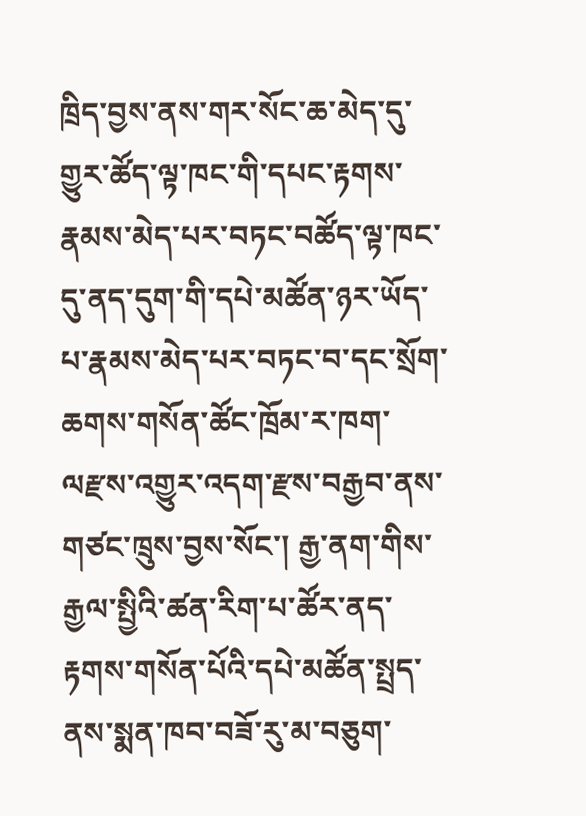ཁྲིད་བྱས་ནས་གར་སོང་ཆ་མེད་དུ་གྱུར་ཚོད་ལྟ་ཁང་གི་དཔང་རྟགས་རྣམས་མེད་པར་བཏང་བཚོད་ལྟ་ཁང་དུ་ནད་དུག་གི་དཔེ་མཚོན་ཉར་ཡོད་པ་རྣམས་མེད་པར་བཏང་བ་དང་སྲོག་ཆགས་གསོན་ཚོང་ཁྲོམ་ར་ཁག་ལརྫས་འགྱུར་འདག་རྫས་བརྒྱབ་ནས་གཙང་ཁྲུས་བྱས་སོང་། རྒྱ་ནག་གིས་རྒྱལ་སྤྱིའི་ཚན་རིག་པ་ཚོར་ནད་རྟགས་གསོན་པོའི་དཔེ་མཚོན་སྤྲད་ནས་སྨན་ཁབ་བཟོ་རུ་མ་བཅུག་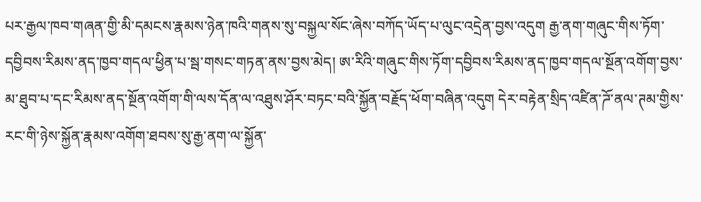པར་རྒྱལ་ཁབ་གཞན་གྱི་མི་དམངས་རྣམས་ཉེན་ཁའི་གནས་སུ་བསྐྱལ་སོང་ཞེས་བཀོད་ཡོད་པ་ལུང་འདྲེན་བྱས་འདུག རྒྱ་ནག་གཞུང་གིས་ཏོག་དབྱིབས་རིམས་ནད་ཁྱབ་གདལ་ཕྱིན་པ་སྦ་གསང་གཏན་ནས་བྱས་མེད། ཨ་རིའི་གཞུང་གིས་ཏོག་དབྱིབས་རིམས་ནད་ཁྱབ་གདལ་སྔོན་འགོག་བྱས་མ་ཐུབ་པ་དང་རིམས་ནད་སྔོན་འགོག་གི་ལས་དོན་ལ་འཐུས་ཤོར་བཏང་བའི་སྐྱོན་བརྗོད་ཕོག་བཞིན་འདུག དེར་བརྟེན་སྲིད་འཛིན་ཌོ་ནལ་ཊམ་གྱིས་རང་གི་ཉེས་སྐྱོན་རྣམས་འགོག་ཐབས་སུ་རྒྱ་ནག་ལ་སྐྱོན་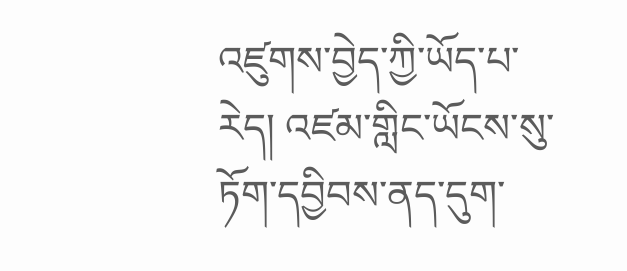འཛུགས་བྱེད་ཀྱི་ཡོད་པ་རེད། འཛམ་གླིང་ཡོངས་སུ་ཏོག་དབྱིབས་ནད་དུག་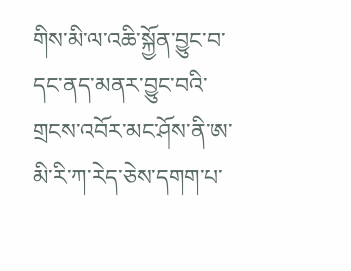གིས་མི་ལ་འཆི་སྐྱོན་བྱུང་བ་དང་ནད་མནར་བྱུང་བའི་གྲངས་འབོར་མང་ཤོས་ནི་ཨ་མི་རི་ཀ་རེད་ཅེས་དགག་པ་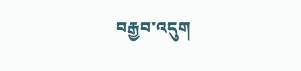བརྒྱབ་འདུག